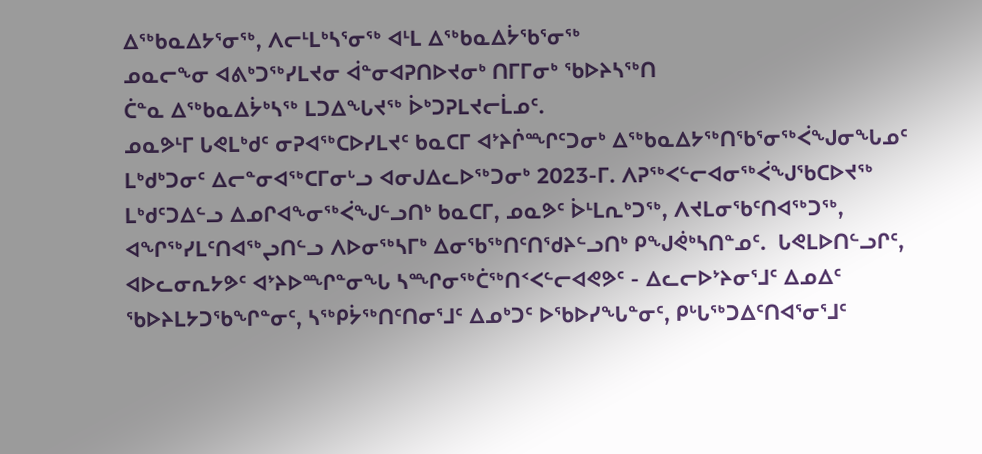ᐃᖅᑲᓇᐃᔭᕐᓂᖅ, ᐱᓕᒻᒪᒃᓴᕐᓂᖅ ᐊᒻᒪ ᐃᖅᑲᓇᐃᔮᖃᕐᓂᖅ
ᓄᓇᓕᖕᓂ ᐊᕕᒃᑐᖅᓯᒪᔪᓂ ᐋᓐᓂᐊᕈᑎᐅᔪᓂᒃ ᑎᒥᒥᓂᒃ ᖃᐅᔨᓴᖅᑎ
ᑖᓐᓇ ᐃᖅᑲᓇᐃᔮᒃᓴᖅ ᒪᑐᐃᖓᔪᖅ ᐆᒃᑐᕈᒪᔪᓕᒫᓄᑦ.
ᓄᓇᕗᒻᒥ ᒐᕙᒪᒃᑯᑦ ᓂᕈᐊᖅᑕᐅᓯᒪᔪᑦ ᑲᓇᑕᒥ ᐊᔾᔨᒌᙱᑦᑐᓂᒃ ᐃᖅᑲᓇᐃᔭᖅᑎᖃᕐᓂᖅᐹᖑᓂᖓᓄᑦ ᒪᒃᑯᒃᑐᓂᑦ ᐃᓕᓐᓂᐊᖅᑕᒥᓂᒡᓗ ᐊᓂᒍᐃᓚᐅᖅᑐᓂᒃ 2023-ᒥ. ᐱᕈᖅᐸᓪᓕᐊᓂᖅᐹᖑᖃᑕᐅᔪᖅ ᒪᒃᑯᑦᑐᐃᓪᓗ ᐃᓄᒋᐊᖕᓂᖅᐹᖑᓪᓗᑎᒃ ᑲᓇᑕᒥ, ᓄᓇᕗᑦ ᐆᒻᒪᕆᒃᑐᖅ, ᐱᔪᒪᓂᖃᑦᑎᐊᖅᑐᖅ, ᐊᖏᖅᓯᒪᑦᑎᐊᖅᖢᑎᓪᓗ ᐱᐅᓂᖅᓴᒥᒃ ᐃᓂᖃᖅᑎᑦᑎᖁᔨᓪᓗᑎᒃ ᑭᖑᕚᒃᓴᑎᓐᓄᑦ.  ᒐᕙᒪᐅᑎᓪᓗᒋᑦ, ᐊᐅᓚᓂᕆᔭᕗᑦ ᐊᔾᔨᐅᙱᓐᓂᖓ ᓴᙱᓂᖅᑖᖅᑎᑉᐸᓪᓕᐊᕙᕗᑦ - ᐃᓚᓕᐅᔾᔨᓂᕐᒧᑦ ᐃᓄᐃᑦ ᖃᐅᔨᒪᔭᑐᖃᖏᓐᓂᑦ, ᓴᖅᑭᔮᖅᑎᑦᑎᓂᕐᒧᑦ ᐃᓄᒃᑐᑦ ᐅᖃᐅᓯᖓᓐᓂᑦ, ᑭᒡᒐᖅᑐᐃᑦᑎᐊᕐᓂᕐᒧᑦ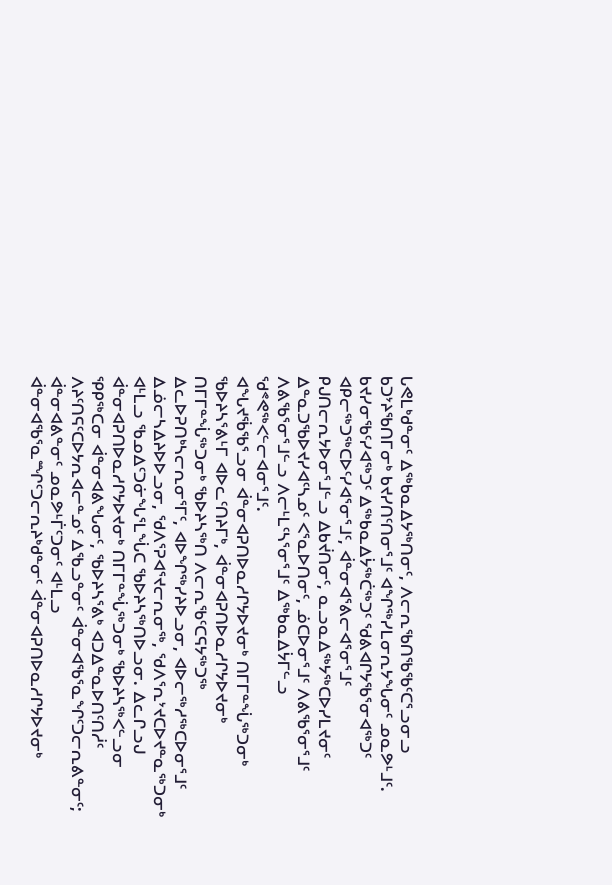ᒐᕙᒪᒃᑯᓐᓂᑦ ᐃᖅᑲᓇᐃᔭᖅᑎᓂᑦ, ᐱᓕᕆᖃᑎᖃᖃᑦᑕᕐᓗᓂᓗ ᑲᑐᔾᔨᖃᑎᒥᓂᒃ ᑲᔪᓯᑎᑦᑎᓂᕐᒧᑦ ᐊᖏᖅᓯᒪᓂᕆᔭᖓᓂᑦ ᓄᓇᕗᒻᒧᑦ. ᑲᔪᓯᓂᖃᑦᓯᐊᖅᑐᑦ ᐃᖅᑲᓇᐃᔮᖅᑖᖅᑐᑦ ᖁᕕᐊᒋᔭᖃᕐᓂᐊᖅᑐᑦ ᐊᑭᓕᖅᑐᖅᑕᐅᑦᓯᐊᕐᓂᕐᒧᑦ, ᐋᓐᓂᐊᕐᕕᓕᐊᕐᓂᕐᒧᑦ ᑭᒍᑎᓕᕆᔭᐅᓂᕐᒧᓪᓗ ᐃᑲᔫᑎᓂᑦ, ᓇᓗᓇᐃᖅᔭᖅᑕᐅᓯᒪᔪᓂᑦ ᐃᓐᓇᑐᖃᐅᔪᓯᐊᑦᓴᓄᑦ ᐸᕐᓇᐅᑎᓂᑦ, ᓅᑕᐅᓂᕐᒧᑦ ᐱᕕᖃᕐᓂᕐᒧᑦ ᐱᕕᖃᕐᓂᕐᒧᓪᓗ ᐱᓕᒻᒪᑦᓴᕐᓂᕐᒧᑦ ᐃᖅᑲᓇᐃᔮᒥᓪᓗ ᖁᕝᕙᖅᐸᓪᓕᐊᓂᕐᒧᑦ.
ᐊᖓᔪᖄᖃᕐᓗᓂ ᐋᓐᓂᐊᕈᑎᐅᓇᓱᒋᔭᐅᔪᓂᒃ ᑎᒥᒥᓐᖔᖅᑐᓂᒃ ᖃᐅᔨᓴᕐᕕᒻᒥ ᐊᐅᓚᑦᑎᔨᒥᒃ, ᐋᓐᓂᐊᕈᑎᐅᓇᓱᒋᔭᐅᔪᓂᒃ ᑎᒥᒥᓐᖔᖅᑐᓂᒃ ᖃᐅᔨᓴᖅᑎ ᐱᓕᕆᖃᑦᑕᕋᔭᖅᑐᖅ ᐃᓚᐅᕈᑎᒃᓴᓕᕆᓂᕐᒥᑦ, ᐊᐅᖏᖅᓯᔨᐅᓗᓂ, ᐊᐅᓕᖅᓱᖅᑕᐅᓂᕐᒧᑦ ᐃᓅᓕᓴᐃᔨᐅᐅᓗᓂ, ᖁᐱᕐᕈᐊᕐᔪᓕᕆᓂᖅ, ᖁᐱᕐᕆᔾᔪᑕᐅᔪᓐᓇᖅᑐᓂᒃ ᐊᒻᒪᓗ ᖃᓄᐃᑦᑐᓃᖓᕐᒪᖔᑕ ᖃᐅᔨᓴᖅᑎᐅᓗᓂ. ᐃᓚᒋᓗᒍ ᐋᓐᓂᐊᕈᑎᐅᓇᓱᒋᔭᐅᔪᓂᒃ ᑎᒥᒥᓐᖔᖅᑐᓂᒃ ᖃᐅᔨᓴᖅᐸᓪᓗᓂ ᕿᑭᖅᑕᓂ ᐋᓐᓂᐊᕕᖓᓂᑦ, ᖃᐅᔨᓴᕐᕕᒃ ᐊᑐᐃᓐᓇᐅᑎᑦᑎᓲᑦ ᐱᔨᑦᑎᕋᑦᑕᐅᔭᕆᐊᓕᓐᓄᑦ ᐃᖃᓗᓐᓂᑦ ᐋᓐᓂᐊᖃᕐᓇᖏᑦᑐᓕᕆᕕᓐᓂᑦ; ᐋᓐᓂᐊᕕᓐᓂᑦ ᓄᓇᕗᒻᒦᑦᑐᓂᑦ ᐊᒻᒪᓗ ᐋᓐᓂᐊᖃᕐᓇᙱᑦᑐᓕᕆᔨᒃᑯᓐᓂᑦ ᐋᓐᓂᐊᕈᑎᐅᓇᓱᒋᔭᐅᔪᓂᒃ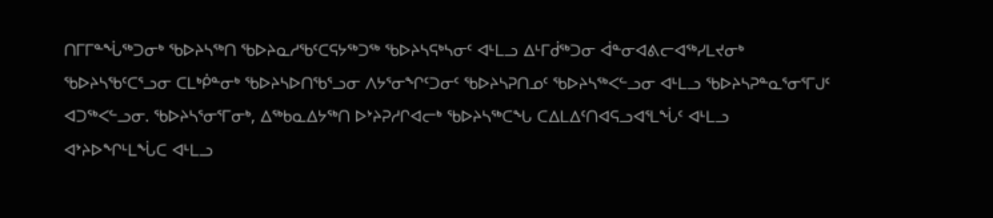ᑎᒥᒥᓐᖔᖅᑐᓂᒃ ᖃᐅᔨᓴᖅᑎ ᖃᐅᔨᓇᓱᖃᑦᑕᕋᔭᖅᑐᖅ ᖃᐅᔨᓴᕋᒃᓴᓂᑦ ᐊᒻᒪᓗ ᐃᒻᒥᑰᖅᑐᓂ ᐋᓐᓂᐊᕕᓕᐊᖅᓯᒪᔪᓂᒃ ᖃᐅᔨᓴᖃᑦᑕᕐᓗᓂ ᑕᒪᒃᑮᓐᓂᒃ ᖃᐅᔨᓴᐅᑎᖃᕐᓗᓂ ᐱᔭᕐᓂᖏᑦᑐᓂᑦ ᖃᐅᔨᓴᕈᑎᓄᑦ ᖃᐅᔨᓴᖅᐸᓪᓗᓂ ᐊᒻᒪᓗ ᖃᐅᔨᓴᕈᓐᓇᕐᓂᕐᒥᒍᑦ ᐊᑐᖅᐸᓪᓗᓂ. ᖃᐅᔨᓴᕐᓂᕐᒥᓂᒃ, ᐃᖅᑲᓇᐃᔭᖅᑎ ᐅᔾᔨᕈᓱᒋᐊᓕᒃ ᖃᐅᔨᓴᖅᑕᖓ ᑕᐃᒪᐃᑦᑎᐊᕋᓗᐊᕐᒪᖔᑦ ᐊᒻᒪᓗ ᐊᔾᔨᐅᖏᒻᒪᖔᑕ ᐊᒻᒪᓗ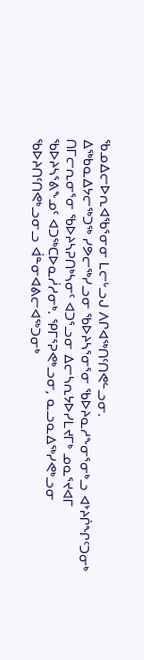ᖃᓄᐃᓕᐅᕆᐊᖃᕐᓂᓂ ᒪᓕᒡᓗᒍ ᐱᒋᐊᖅᑎᑦᑎᕙᓪᓗᓂ.
ᐃᖅᑲᓇᐃᔭᓕᖅᑐᖅ ᓯᕗᓕᖅᓯᓗᓂ ᖃᐅᔨᓴᕐᓂᕐᓂ ᖃᐅᔨᓇᓱᖕᓂᕐᓂᒃᓗ ᐊᔾᔨᒌᖏᑦᑐᓂᒃ ᑎᒥᓕᕆᓂᕐᓂ ᖃᐅᔨᓴᕈᑎᒃᓴᓂᑦ ᐊᑐᕐᓗᓂ ᐃᓕᓴᕆᔭᐅᓯᒪᔪᒥᒃ ᓄᓇᕐᔪᐊᒥ ᖃᐅᔨᓴᕐᕕᖕᓄᑦ ᐊᑐᖅᑕᐅᓇᓲᓱᓂᒃ. ᕿᒥᕐᕈᕙᒃᓗᓂ, ᓇᓗᓇᐃᖅᓯᕙᒃᓗᓂ ᖃᐅᔨᑎᑦᑎᕙᒃᓗᓂᓗ ᐋᓐᓂᐊᕕᓕᐊᖅᑐᓂᒃ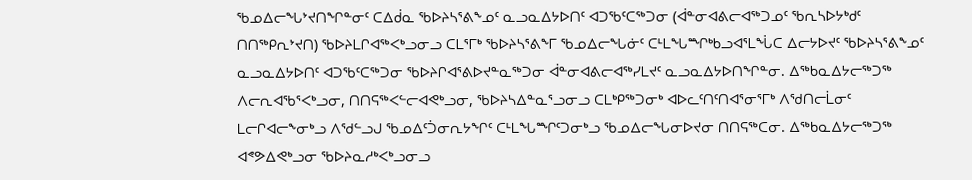ᖃᓄᐃᓕᖓᔾᔪᑎᖏᓐᓂᑦ ᑕᐃᑰᓇ ᖃᐅᔨᓴᕐᕕᖕᓄᑦ ᓇᓗᓇᐃᔭᐅᑎᑦ ᐊᑐᖃᑦᑕᖅᑐᓂ (ᐋᓐᓂᐊᕕᓕᐊᖅᑐᓄᑦ ᖃᕆᓴᐅᔭᒃᑯᑦ ᑎᑎᖅᑭᕆᔾᔪᑎ) ᖃᐅᔨᒪᒋᐊᖅᐸᒃᓗᓂᓗ ᑕᒪᕐᒥᒃ ᖃᐅᔨᓴᕐᕕᖕᒥ ᖃᓄᐃᓕᖓᓃᑦ ᑕᒻᒪᖓᙱᒃᑲᓗᐊᕐᒪᖔᑕ ᐃᓕᔭᐅᔪᑦ ᖃᐅᔨᓴᕐᕕᖕᓄᑦ ᓇᓗᓇᐃᔭᐅᑎᑦ ᐊᑐᖃᑦᑕᖅᑐᓂ ᖃᐅᔨᒋᐊᕐᕕᐅᔪᓐᓇᖅᑐᓂ ᐋᓐᓂᐊᕕᓕᐊᖅᓯᒪᔪᑦ ᓇᓗᓇᐃᔭᐅᑎᖏᓐᓂ. ᐃᖅᑲᓇᐃᔭᓕᖅᑐᖅ ᐱᓕᕆᐊᖃᕐᐸᒃᓗᓂ, ᑎᑎᕋᖅᐸᓪᓕᐊᕙᒃᓗᓂ, ᖃᐅᔨᓴᐃᓐᓇᕐᓗᓂᓗ ᑕᒪᒃᑭᖅᑐᓂᒃ ᐊᐅᓚᑦᑎᑦᑎᐊᕐᓂᕐᒥᒃ ᐱᖁᑎᓕᒫᓂᑦ ᒪᓕᒋᐊᓕᖕᓂᒃᓗ ᐱᖁᓪᓗᒍ ᖃᓄᐃᑦᑑᓂᕆᔭᖏᑦ ᑕᒻᒪᖓᙱᑦᑐᓂᒃᓗ ᖃᓄᐃᓕᖓᓂᐅᔪᓂ ᑎᑎᕋᖅᑕᓂ. ᐃᖅᑲᓇᐃᔭᓕᖅᑐᖅ ᐊᕝᕗᐃᕙᒃᓗᓂ ᖃᐅᔨᓇᓱᒃᐸᒃᓗᓂᓗ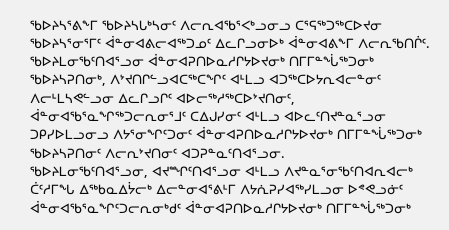ᖃᐅᔨᓴᕐᕕᖕᒥ ᖃᐅᔨᓴᒐᒃᓴᓂᑦ ᐱᓕᕆᐊᖃᕐᐸᒃᓗᓂᓗ ᑕᕐᕋᖅᑐᖅᑕᐅᔪᓂ ᖃᐅᔨᓴᕐᓂᕐᒥᑦ ᐋᓐᓂᐊᕕᓕᐊᖅᑐᓄᑦ ᐃᓚᒋᓗᓂᐅᒃ ᐋᓐᓂᐊᕕᖕᒥ ᐱᓕᕆᖃᑎᒌᑦ.  ᖃᐅᔨᒪᓂᖃᑦᑎᐊᕐᓗᓂ ᐋᓐᓂᐊᕈᑎᐅᓇᓱᒋᔭᐅᔪᓂᒃ ᑎᒥᒥᓐᖔᖅᑐᓂᒃ ᖃᐅᔨᓴᕈᑎᓂᒃ, ᐱᔾᔪᑎᒋᓪᓗᐊᑕᖅᑕᖏᑦ ᐊᒻᒪᓗ ᐊᑐᖅᑕᐅᔭᕆᐊᓕᓐᓂᑦ ᐱᓕᒻᒪᓴᕙᓪᓗᓂ ᐃᓚᒋᓗᒋᑦ ᐊᐅᓕᖅᓱᖅᑕᐅᔾᔪᑎᓂᑦ, ᐋᓐᓂᐊᖃᕐᓇᖏᖅᑐᓕᕆᓂᕐᒧᑦ ᑕᐃᒍᓯᓂᑦ ᐊᒻᒪᓗ ᐊᐅᓚᑦᑎᔪᓐᓇᕐᓗᓂ ᑐᑭᓯᐅᒪᓗᓂᓗ ᐱᔭᕐᓂᖏᑦᑐᓂᑦ ᐋᓐᓂᐊᕈᑎᐅᓇᓱᒋᔭᐅᔪᓂᒃ ᑎᒥᒥᓐᖔᖅᑐᓂᒃ ᖃᐅᔨᓴᕈᑎᓂᑦ ᐱᓕᕆᔾᔪᑎᓂᑦ ᐊᑐᕈᓐᓇᑦᑎᐊᕐᓗᓂ.
ᖃᐅᔨᒪᓂᖃᑦᑎᐊᕐᓗᓂ, ᐊᔪᙱᑦᑎᐊᕐᓗᓂ ᐊᒻᒪᓗ ᐱᔪᓐᓇᕐᓂᖃᑦᑎᐊᕆᐊᓕᒃ ᑖᑦᓱᒥᖓ ᐃᖅᑲᓇᐃᔮᓕᒃ ᐃᓕᓐᓂᐊᕐᕕᒻᒥ ᐱᔭᕇᕈᓯᐊᖅᓯᒪᓗᓂ ᐅᕝᕙᓗᓃᑦ ᐋᓐᓂᐊᖃᕐᓇᖏᑦᑐᓕᕆᓂᒃᑯᑦ ᐋᓐᓂᐊᕈᑎᐅᓇᓱᒋᔭᐅᔪᓂᒃ ᑎᒥᒥᓐᖔᖅᑐᓂᒃ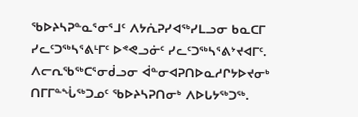ᖃᐅᔨᓴᕈᓐᓇᕐᓂᕐᒧᑦ ᐱᔭᕇᕈᓯᐊᖅᓯᒪᓗᓂ ᑲᓇᑕᒥ ᓯᓚᑦᑐᖅᓴᕐᕕᒻᒥᑦ ᐅᕝᕙᓗᓃᑦ ᓯᓚᑦᑐᖅᓴᕐᕕᔾᔪᐊᒥᑦ. ᐱᓕᕆᖃᖅᑕᕐᓂᑰᓗᓂ ᐋᓐᓂᐊᕈᑎᐅᓇᓱᒋᔭᐅᔪᓂᒃ ᑎᒥᒥᓐᖔᖅᑐᓄᑦ ᖃᐅᔨᓴᕈᑎᓂᒃ ᐱᐅᒐᔭᖅᑐᖅ.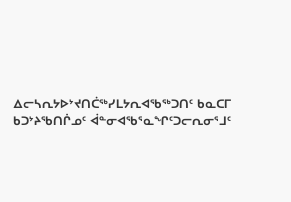ᐃᓕᓴᕆᔭᐅᔾᔪᑎᑖᖅᓯᒪᔭᕆᐊᖃᖅᑐᑎᑦ ᑲᓇᑕᒥ ᑲᑐᔾᔨᖃᑎᒌᓄᑦ ᐋᓐᓂᐊᖃᕐᓇᖏᑦᑐᓕᕆᓂᕐᒧᑦ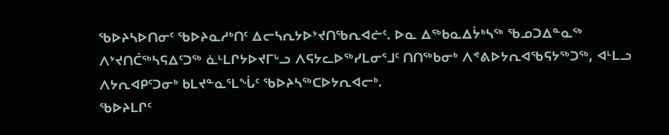ᖃᐅᔨᓴᐅᑎᓂᑦ ᖃᐅᔨᓇᓱᒃᑎᑦ ᐃᓕᓴᕆᔭᐅᔾᔪᑎᖃᕆᐊᓖᑦ. ᐅᓇ ᐃᖅᑲᓇᐃᔮᒃᓴᖅ ᖃᓄᑐᐃᓐᓇᖅ ᐱᔾᔪᑎᑖᖅᓴᕋᐃᑦᑐᖅ ᓈᒻᒪᒋᔭᐅᔪᒥᒡᓗ ᐱᕋᔭᓚᐅᖅᓯᒪᓂᕐᒧᑦ ᑎᑎᖅᑲᓂᒃ ᐱᕝᕕᐅᔭᕆᐊᖃᕋᔭᖅᑐᖅ, ᐊᒻᒪᓗ ᐱᔭᕆᐊᑭᑦᑐᓂᒃ ᑲᒪᔪᓐᓇᕐᒪᖔᑦ ᖃᐅᔨᓴᖅᑕᐅᔭᕆᐊᓕᒃ.
ᖃᐅᔨᒪᒋᑦ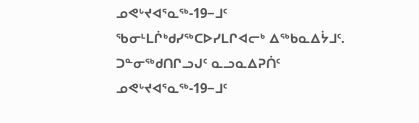ᓄᕙᒡᔪᐊᕐᓇᖅ-19−ᒧᑦ ᖃᓂᒻᒪᒌᒃᑯᓯᖅᑕᐅᓯᒪᒋᐊᓕᒃ ᐃᖅᑲᓇᐃᔮᒧᑦ. ᑐᓐᓂᖅᑯᑎᒋᓗᒍᑦ ᓇᓗᓇᐃᕈᑏᑦ ᓄᕙᒡᔪᐊᕐᓇᖅ-19−ᒧᑦ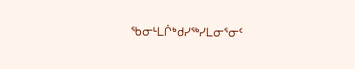ᖃᓂᒻᒪᒌᒃᑯᓯᖅᓯᒪᓂᕐᓂᑦ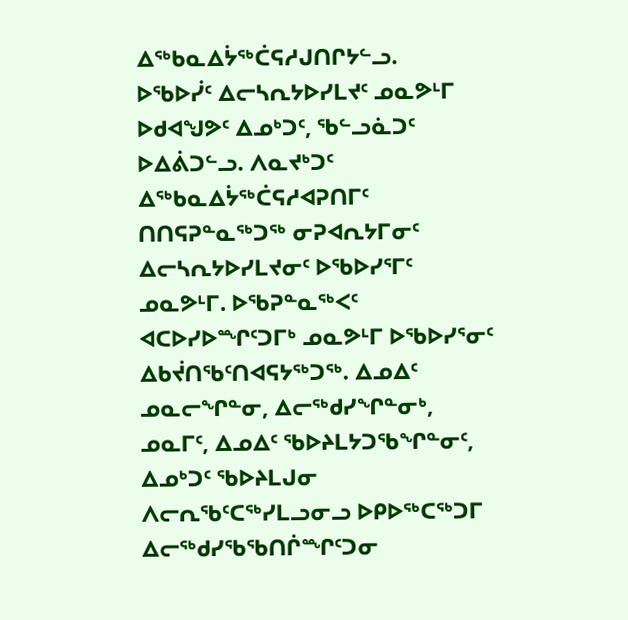ᐃᖅᑲᓇᐃᔮᖅᑖᕋᓱᒍᑎᒋᔭᓪᓗ.
ᐅᖃᐅᓰᑦ ᐃᓕᓴᕆᔭᐅᓯᒪᔪᑦ ᓄᓇᕗᒻᒥ ᐅᑯᐊᖑᕗᑦ ᐃᓄᒃᑐᑦ, ᖃᓪᓗᓈᑐᑦ ᐅᐃᕖᑐᓪᓗ. ᐱᓇᔪᒃᑐᑦ ᐃᖅᑲᓇᐃᔮᖅᑖᕋᓱᐊᕈᑎᒥᑦ ᑎᑎᕋᕈᓐᓇᖅᑐᖅ ᓂᕈᐊᕆᔭᒥᓂᑦ ᐃᓕᓴᕆᔭᐅᓯᒪᔪᓂᑦ ᐅᖃᐅᓯᕐᒥᑦ ᓄᓇᕗᒻᒥ. ᐅᖃᕈᓐᓇᖅᐸᑦ ᐊᑕᐅᓯᐅᙱᑦᑐᒥᒃ ᓄᓇᕗᒻᒥ ᐅᖃᐅᓯᕐᓂᑦ ᐃᑲᔫᑎᖃᑦᑎᐊᕋᔭᖅᑐᖅ. ᐃᓄᐃᑦ ᓄᓇᓕᖏᓐᓂ, ᐃᓕᖅᑯᓯᖏᓐᓂᒃ, ᓄᓇᒥᑦ, ᐃᓄᐃᑦ ᖃᐅᔨᒪᔭᑐᖃᖏᓐᓂᑦ, ᐃᓄᒃᑐᑦ ᖃᐅᔨᒪᒍᓂ ᐱᓕᕆᖃᑦᑕᖅᓯᒪᓗᓂᓗ ᐅᑭᐅᖅᑕᖅᑐᒥ ᐃᓕᖅᑯᓯᖃᖃᑎᒌᙱᑦᑐᓂ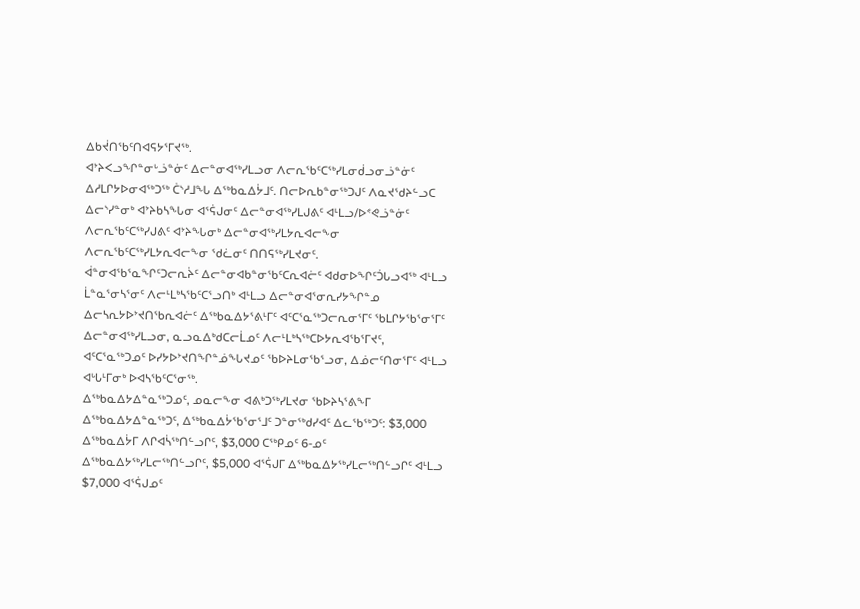ᐃᑲᔫᑎᖃᑦᑎᐊᕋᔭᕐᒥᔪᖅ.
ᐊᔾᔨᐸᓗᖏᓐᓂᒡᓘᓐᓃᑦ ᐃᓕᓐᓂᐊᖅᓯᒪᓗᓂ ᐱᓕᕆᖃᑦᑕᖅᓯᒪᓂᑰᓗᓂᓘᓐᓃᑦ ᐃᓱᒪᒋᔭᐅᓂᐊᖅᑐᖅ ᑖᔅᓱᒧᖓ ᐃᖅᑲᓇᐃᔮᒧᑦ. ᑎᓕᐅᕆᑲᓐᓂᖅᑐᒍᑦ ᐱᓇᔪᖁᔨᓪᓗᑕ ᐃᓕᔅᓯᓐᓂᒃ ᐊᔾᔨᑲᓴᖓᓂ ᐊᕐᕌᒍᓂᑦ ᐃᓕᓐᓂᐊᖅᓯᒪᒍᕕᑦ ᐊᒻᒪᓗ/ᐅᕝᕙᓘᓐᓃᑦ ᐱᓕᕆᖃᑦᑕᖅᓯᒍᕕᑦ ᐊᔾᔨᖓᓂᒃ ᐃᓕᓐᓂᐊᖅᓯᒪᔭᕆᐊᓕᖕᓂ ᐱᓕᕆᖃᑦᑕᖅᓯᒪᔭᕆᐊᓕᖕᓂ ᖁᓛᓂᑦ ᑎᑎᕋᖅᓯᒪᔪᓂᑦ.
ᐋᓐᓂᐊᖃᕐᓇᖏᑦᑐᓕᕆᔩᑦ ᐃᓕᓐᓂᐊᑲᓐᓂᖃᑦᑕᕆᐊᓖᑦ ᐊᑯᓂᐅᖏᑦᑑᒐᓗᐊᖅ ᐊᒻᒪᓗ ᒫᓐᓇᕐᓂᓴᕐᓂᑦ ᐱᓕᒻᒪᒃᓴᖃᑦᑕᕐᓗᑎᒃ ᐊᒻᒪᓗ ᐃᓕᓐᓂᐊᕐᓂᕆᓯᔭᖏᓐᓄ ᐃᓕᓴᕆᔭᐅᔾᔪᑎᖃᕆᐊᓖᑦ ᐃᖅᑲᓇᐃᔭᕐᕕᒻᒥᑦ ᐊᑦᑕᕐᓇᖅᑐᓕᕆᓂᕐᒥᑦ ᖃᒪᒋᔭᖃᕐᓂᕐᒥᑦ ᐃᓕᓐᓂᐊᖅᓯᒪᓗᓂ, ᓇᓗᓇᐃᒃᑯᑕᓕᒫᓄᑦ ᐱᓕᒻᒪᒃᓴᖅᑕᐅᔭᕆᐊᖃᕐᒥᔪᑦ, ᐊᑦᑕᕐᓇᖅᑐᓄᑦ ᐅᓯᔭᐅᔾᔪᑎᖏᓐᓅᖓᔪᓄᑦ ᖃᐅᔨᒪᓂᖃᕐᓗᓂ, ᐃᓅᓕᑦᑎᓂᕐᒥᑦ ᐊᒻᒪᓗ ᐊᒡᒐᒻᒥᓂᒃ ᐅᐊᓴᖃᑦᑕᕐᓂᖅ.
ᐃᖅᑲᓇᐃᔭᐃᓐᓇᖅᑐᓄᑦ, ᓄᓇᓕᖕᓂ ᐊᕕᒃᑐᖅᓯᒪᔪᓂ ᖃᐅᔨᓴᕐᕕᖕᒥ ᐃᖅᑲᓇᐃᔭᐃᓐᓇᖅᑐᑦ, ᐃᖅᑲᓇᐃᔮᖃᕐᓂᕐᒧᑦ ᑐᓐᓂᖅᑯᓯᐊᑦ ᐃᓚᖃᖅᑐᑦ: $3,000 ᐃᖅᑲᓇᐃᔮᒥ ᐱᒋᐊᓵᖅᑎᓪᓗᒋᑦ, $3,000 ᑕᖅᑭᓄᑦ 6-ᓄᑦ ᐃᖅᑲᓇᐃᔭᖅᓯᒪᓕᖅᑎᓪᓗᒋᑦ, $5,000 ᐊᕐᕌᒍᒥ ᐃᖅᑲᓇᐃᔭᖅᓯᒪᓕᖅᑎᓪᓗᒋᑦ ᐊᒻᒪᓗ $7,000 ᐊᕐᕌᒍᓄᑦ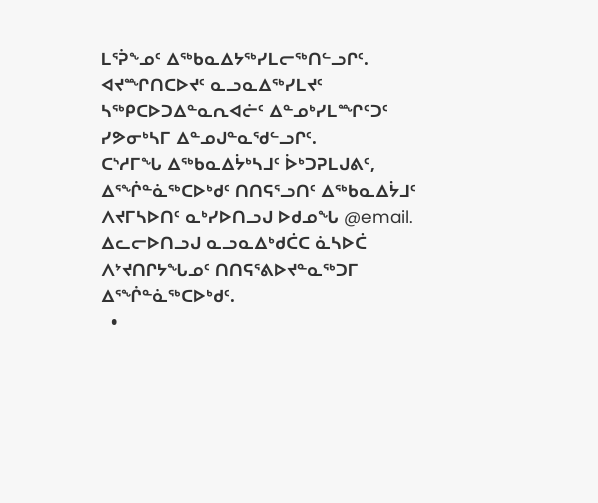ᒪᕐᕉᖕᓄᑦ ᐃᖅᑲᓇᐃᔭᖅᓯᒪᓕᖅᑎᓪᓗᒋᑦ.
ᐊᔪᙱᑎᑕᐅᔪᑦ ᓇᓗᓇᐃᖅᓯᒪᔪᑦ ᓴᖅᑭᑕᐅᑐᐃᓐᓇᕆᐊᓖᑦ ᐃᓐᓄᒃᓯᒪᙱᑦᑐᑦ ᓯᕗᓂᒃᓴᒥ ᐃᓐᓄᒍᓐᓇᖁᓪᓗᒋᑦ.
ᑕᔅᓱᒥᖓ ᐃᖅᑲᓇᐃᔮᒃᓴᒧᑦ ᐆᒃᑐᕈᒪᒍᕕᑦ, ᐃᕐᖐᓐᓈᖅᑕᐅᒃᑯᑦ ᑎᑎᕋᕐᓗᑎᑦ ᐃᖅᑲᓇᐃᔮᒧᑦ ᐱᔪᒥᓴᐅᑎᑦ ᓇᒃᓯᐅᑎᓗᒍ ᐅᑯᓄᖓ @email. ᐃᓚᓕᐅᑎᓗᒍ ᓇᓗᓇᐃᒃᑯᑖᑕ ᓈᓴᐅᑖ ᐱᔾᔪᑎᒋᔭᖓᓄᑦ ᑎᑎᕋᕐᕕᐅᔪᓐᓇᖅᑐᒥ ᐃᕐᖐᓐᓈᖅᑕᐅᒃᑯᑦ.
  •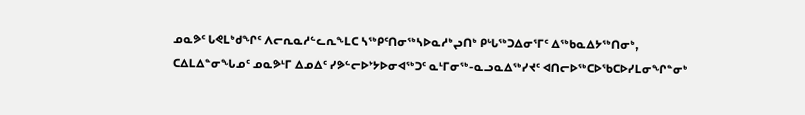ᓄᓇᕗᑦ ᒐᕙᒪᒃᑯᖏᑦ ᐱᓕᕆᓇᓱᓪᓚᕆᖕᒪᑕ ᓴᖅᑭᑦᑎᓂᖅᓴᐅᓇᓱᒃᖢᑎᒃ ᑭᒡᒐᖅᑐᐃᓂᕐᒥᑦ ᐃᖅᑲᓇᐃᔭᖅᑎᓂᒃ, ᑕᐃᒪᐃᓐᓂᖓᓄᑦ ᓄᓇᕗᒻᒥ ᐃᓄᐃᑦ ᓯᕗᓪᓕᐅᔾᔭᐅᓂᐊᖅᑐᑦ ᓇᒻᒥᓂᖅ-ᓇᓗᓇᐃᖅᓯᔪᑦ ᐊᑎᓕᐅᖅᑕᐅᖃᑕᐅᓯᒪᓂᖏᓐᓂᒃ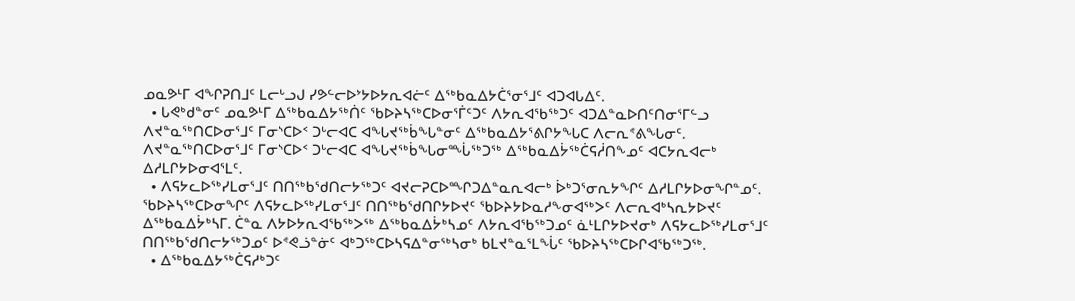ᓄᓇᕗᒻᒥ ᐊᖏᕈᑎᒧᑦ ᒪᓕᒡᓗᒍ ᓯᕗᓪᓕᐅᔾᔭᐅᔭᕆᐊᓖᑦ ᐃᖅᑲᓇᐃᔭᑖᕐᓂᕐᒧᑦ ᐊᑐᐊᒐᐃᑦ.
  • ᒐᕙᒃᑯᓐᓂᑦ ᓄᓇᕗᒻᒥ ᐃᖅᑲᓇᐃᔭᖅᑏᑦ ᖃᐅᔨᓴᖅᑕᐅᓂᕐᒦᑦᑐᑦ ᐱᔭᕆᐊᖃᖅᑐᑦ ᐊᑐᐃᓐᓇᐅᑎᑦᑎᓂᕐᒥᓪᓗ ᐱᔪᓐᓇᖅᑎᑕᐅᓂᕐᒧᑦ ᒥᓂᔅᑕᐅᑉ ᑐᒡᓕᐊᑕ ᐊᖓᔪᖅᑳᖓᓐᓂᑦ ᐃᖅᑲᓇᐃᔭᕐᕕᒋᔭᖓᑕ ᐱᓕᕆᕝᕕᖓᓂᑦ. ᐱᔪᓐᓇᖅᑎᑕᐅᓂᕐᒧᑦ ᒥᓂᔅᑕᐅᑉ ᑐᒡᓕᐊᑕ ᐊᖓᔪᖅᑳᖓᓂᙶᖅᑐᖅ ᐃᖅᑲᓇᐃᔮᖅᑖᕋᓲᑎᖕᓄᑦ ᐊᑕᔭᕆᐊᓕᒃ ᐃᓱᒪᒋᔭᐅᓂᐊᕐᒪᑦ.
  • ᐱᕋᔭᓚᐅᖅᓯᒪᓂᕐᒧᑦ ᑎᑎᖅᑲᖁᑎᓕᔭᖅᑐᑦ ᐊᔪᓕᕈᑕᐅᙱᑐᐃᓐᓇᕆᐊᓕᒃ ᐆᒃᑐᕐᓂᕆᔭᖏᑦ ᐃᓱᒪᒋᔭᐅᓂᖏᓐᓄᑦ. ᖃᐅᔨᓴᖅᑕᐅᓂᖏᑦ ᐱᕋᔭᓚᐅᖅᓯᒪᓂᕐᒧᑦ ᑎᑎᖅᑲᖁᑎᒋᔭᐅᔪᑦ ᖃᐅᔨᔭᐅᓇᓱᖕᓂᐊᖅᐳᑦ ᐱᓕᕆᐊᒃᓴᕆᔭᐅᔪᑦ ᐃᖅᑲᓇᐃᔮᒃᓴᒥ. ᑖᓐᓇ ᐱᔭᐅᔭᕆᐊᖃᖅᐳᖅ ᐃᖅᑲᓇᐃᔮᒃᓴᓄᑦ ᐱᔭᕆᐊᖃᖅᑐᓄᑦ ᓈᒻᒪᒋᔭᐅᔪᓂᒃ ᐱᕋᔭᓚᐅᖅᓯᒪᓂᕐᒧᑦ ᑎᑎᖅᑲᖁᑎᓕᔭᖅᑐᓄᑦ ᐅᕝᕙᓘᓐᓃᑦ ᐊᒃᑐᖅᑕᐅᓴᕋᐃᓐᓂᖅᓴᓂᒃ ᑲᒪᔪᓐᓇᕐᒪᖔᑦ ᖃᐅᔨᓴᖅᑕᐅᒋᐊᖃᖅᑐᖅ.
  • ᐃᖅᑲᓇᐃᔭᖅᑖᕋᓱᒃᑐᑦ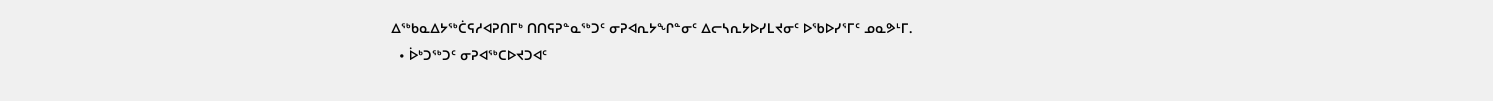ᐃᖅᑲᓇᐃᔭᖅᑖᕋᓱᐊᕈᑎᒥᒃ ᑎᑎᕋᕈᓐᓇᖅᑐᑦ ᓂᕈᐊᕆᔭᖏᓐᓂᑦ ᐃᓕᓴᕆᔭᐅᓯᒪᔪᓂᑦ ᐅᖃᐅᓯᕐᒥᑦ ᓄᓇᕗᒻᒥ.
  • ᐆᒃᑐᖅᑐᑦ ᓂᕈᐊᖅᑕᐅᔪᑐᐊᑦ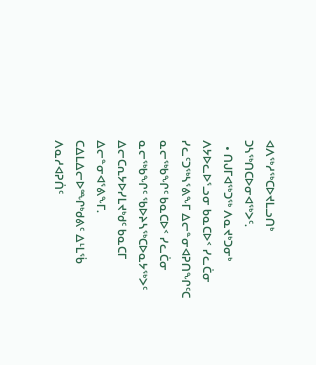ᐊᐱᖅᓱᖅᑕᐅᔪᒪᓗᑎᒃ ᑐᓴᖅᑎᑕᐅᓂᐊᖅᐳᑦ.
  • ᑎᒍᒥᐊᖅᑐᖅ ᐱᓇᔪᒃᑐᓂᒃ ᐱᔭᐅᓚᐅᕐᓗᓂ ᑲᓇᑕᐅᑉ ᓯᓚᑖᓂ ᓯᓚᑦᑐᖅᓴᕐᕕᖕᒥ ᐃᓕᓐᓂᐊᕈᑎᖏᑦᑕ ᓇᓕᖅᑲᖏᑦ ᑲᓇᑕᐅᑉ ᓯᓚᑖᓂ ᓇᓕᖅᑲᖏᑦ ᖃᐅᔨᓴᖅᑕᐅᓇᔭᖅᐳᑦ ᐃᓕᑕᕆᔭᐅᓯᒪᔪᒃᑯᑦ ᑲᓇᑕᒥ ᐃᓕᓐᓂᐊᕐᕕᖕᒥ.  ᑕᐃᒪᐃᓕᐅᙱᒃᑯᕕᑦ ᐃᒻᒪᖄ ᐱᓇᓱᐊᕈᑏᑦ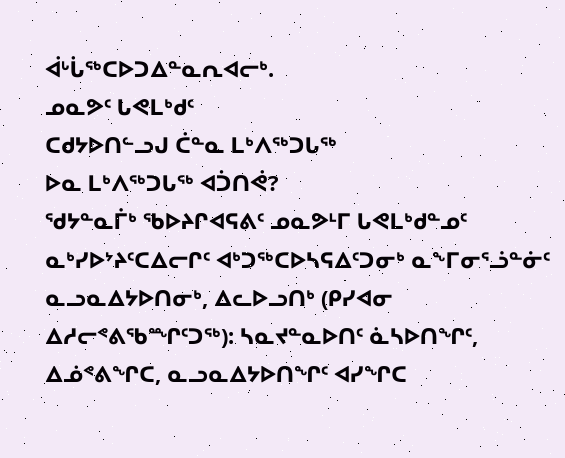ᐋᒡᒑᖅᑕᐅᑐᐃᓐᓇᕆᐊᓕᒃ.
ᓄᓇᕗᑦ ᒐᕙᒪᒃᑯᑦ
ᑕᑯᔭᐅᑎᓪᓗᒍ ᑖᓐᓇ ᒪᒃᐱᖅᑐᒐᖅ
ᐅᓇ ᒪᒃᐱᖅᑐᒐᖅ ᐊᑑᑎᕚ?
ᖁᔭᓐᓇᒦᒃ ᖃᐅᔨᒋᐊᕋᕕᑦ ᓄᓇᕗᒻᒥ ᒐᕙᒪᒃᑯᓐᓄᑦ
ᓇᒃᓯᐅᔾᔨᑦᑕᐃᓕᒋᑦ ᐊᒃᑐᖅᑕᐅᓴᕋᐃᑦᑐᓂᒃ ᓇᖕᒥᓂᕐᓘᓐᓃᑦ ᓇᓗᓇᐃᔭᐅᑎᓂᒃ, ᐃᓚᐅᓗᑎᒃ (ᑭᓯᐊᓂ ᐃᓱᓕᕝᕕᖃᙱᑦᑐᖅ): ᓴᓇᔪᓐᓇᐅᑎᑦ ᓈᓴᐅᑎᖏᑦ, ᐃᓅᕝᕕᖏᑕ, ᓇᓗᓇᐃᔭᐅᑎᖏᑦ ᐊᓯᖏᑕ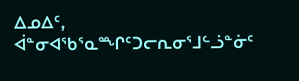ᐃᓄᐃᑦ, ᐋᓐᓂᐊᖃᕐᓇᙱᑦᑐᓕᕆᓂᕐᒧᓪᓘᓐᓃᑦ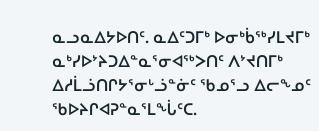ᓇᓗᓇᐃᔭᐅᑎᑦ. ᓇᐃᑦᑐᒥᒃ ᐅᓂᒃᑳᖅᓯᒪᔪᒥᒃ ᓇᒃᓯᐅᔾᔨᑐᐃᓐᓇᕐᓂᐊᖅᐳᑎᑦ ᐱᔾᔪᑎᒥᒃ ᐃᓱᒫᓘᑎᒋᔭᕐᓂᒡᓘᓐᓃᑦ ᖃᓄᕐᓗ ᐃᓕᖕᓄᑦ ᖃᐅᔨᒋᐊᕈᓐᓇᕐᒪᖔᑦᑕ.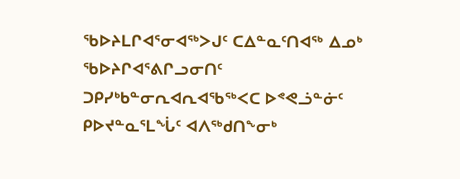ᖃᐅᔨᒪᒋᐊᕐᓂᐊᖅᐳᒍᑦ ᑕᐃᓐᓇᑦᑎᐊᖅ ᐃᓄᒃ ᖃᐅᔨᒋᐊᕐᕕᒋᓗᓂᑎᑦ ᑐᑭᓯᒃᑲᓐᓂᕆᐊᕆᐊᖃᖅᐸᑕ ᐅᕝᕙᓘᓐᓃᑦ ᑭᐅᔪᓐᓇᕐᒪᖔᑦ ᐊᐱᖅᑯᑎᖕᓂᒃ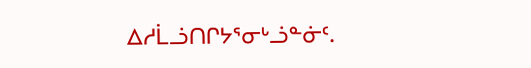ᐃᓱᒫᓘᑎᒋᔭᕐᓂᒡᓘᓐᓃᑦ.